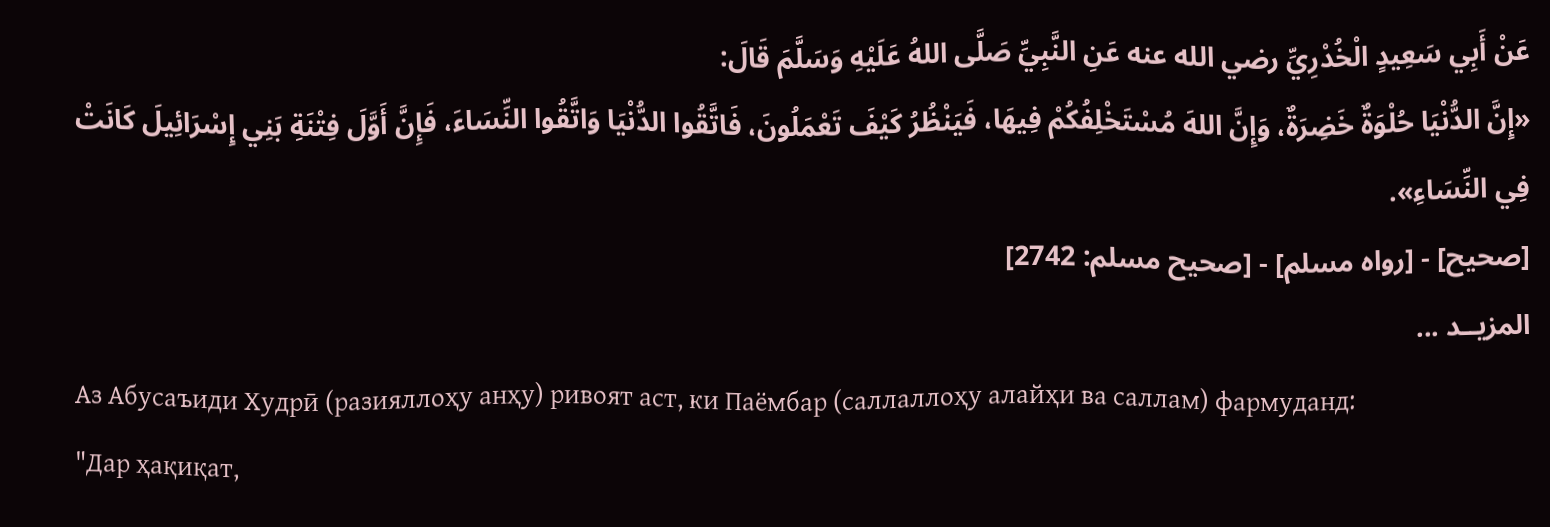عَنْ أَبِي سَعِيدٍ الْخُدْرِيِّ رضي الله عنه عَنِ النَّبِيِّ صَلَّى اللهُ عَلَيْهِ وَسَلَّمَ قَالَ:
«إِنَّ الدُّنْيَا حُلْوَةٌ خَضِرَةٌ، وَإِنَّ اللهَ مُسْتَخْلِفُكُمْ فِيهَا، فَيَنْظُرُ كَيْفَ تَعْمَلُونَ، فَاتَّقُوا الدُّنْيَا وَاتَّقُوا النِّسَاءَ، فَإِنَّ أَوَّلَ فِتْنَةِ بَنِي إِسْرَائِيلَ كَانَتْ فِي النِّسَاءِ».
[صحيح] - [رواه مسلم] - [صحيح مسلم: 2742]
المزيــد ...
Аз Абусаъиди Худрӣ (разияллоҳу анҳу) ривоят аст, ки Паёмбар (саллаллоҳу алайҳи ва саллам) фармуданд:
"Дар ҳақиқат,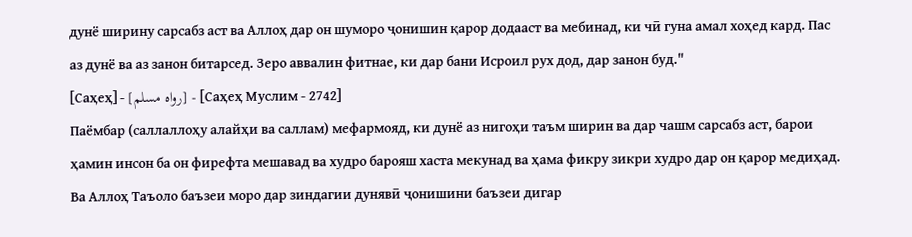дунё ширину сарсабз аст ва Аллоҳ дар он шуморо ҷонишин қарор додааст ва мебинад, ки чӣ гуна амал хоҳед кард. Пас аз дунё ва аз занон битарсед. Зеро аввалин фитнае, ки дар бани Исроил рух дод, дар занон буд."
[Саҳеҳ] - [رواه مسلم] - [Саҳеҳ Муслим - 2742]
Паёмбар (саллаллоҳу алайҳи ва саллам) мефармояд, ки дунё аз нигоҳи таъм ширин ва дар чашм сарсабз аст, барои ҳамин инсон ба он фирефта мешавад ва худро барояш хаста мекунад ва ҳама фикру зикри худро дар он қарор медиҳад. Ва Аллоҳ Таъоло баъзеи моро дар зиндагии дунявӣ ҷонишини баъзеи дигар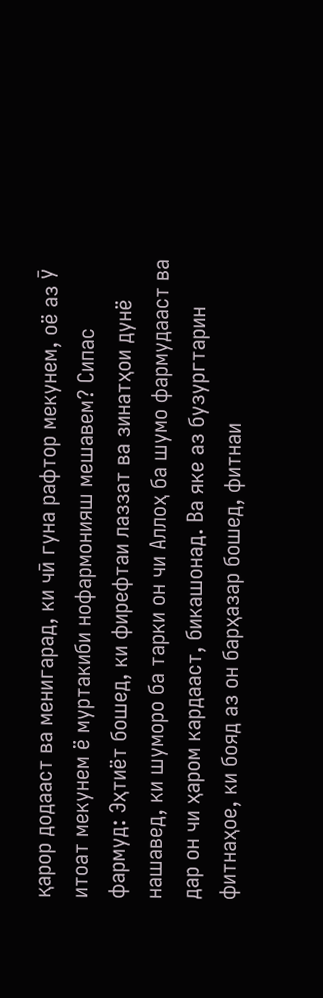қарор додааст ва менигарад, ки чӣ гуна рафтор мекунем, оё аз Ӯ итоат мекунем ё муртакиби нофармонияш мешавем? Сипас фармуд: Эҳтиёт бошед, ки фирефтаи лаззат ва зинатҳои дунё нашавед, ки шуморо ба тарки он чи Аллоҳ ба шумо фармудааст ва дар он чи ҳаром кардааст, бикашонад. Ва яке аз бузургтарин фитнаҳое, ки бояд аз он барҳазар бошед, фитнаи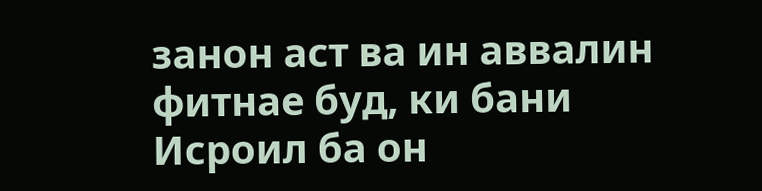занон аст ва ин аввалин фитнае буд, ки бани Исроил ба он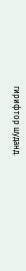гирифтор шуданд.